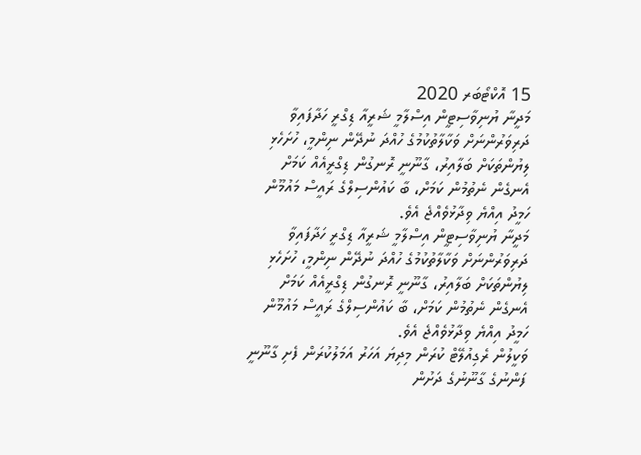15 އޮކްޓޯބަރ 2020
މަދީނާ ޔުނިވާސިޓީން އިސްލާމީ ޝަރީއާ ޑިގްރީ ހަދާފައިވާ ދަރިވަރުންނަށް ވަކާލާތުކުމުގެ ހުއްދަ ނުދޭން ނިންމީ، ހުށަހެޅި ލިޔުންތަކަށް ބަލާއިރު، ގާނޫނީ ރޮނގުން ޑިގްރީއެއް ކަމަށް އެނގެން ނެތުމުން ކަމަށް، ބާ ކައުންސިލްގެ ރައީސް މައުމޫން ހަމީދު އިއްޔެ ވިދާޅުވެއްޖެ އެވެ.
މަދީނާ ޔުނިވާސިޓީން އިސްލާމީ ޝަރީއާ ޑިގްރީ ހަދާފައިވާ ދަރިވަރުންނަށް ވަކާލާތުކުމުގެ ހުއްދަ ނުދޭން ނިންމީ، ހުށަހެޅި ލިޔުންތަކަށް ބަލާއިރު، ގާނޫނީ ރޮނގުން ޑިގްރީއެއް ކަމަށް އެނގެން ނެތުމުން ކަމަށް، ބާ ކައުންސިލްގެ ރައީސް މައުމޫން ހަމީދު އިއްޔެ ވިދާޅުވެއްޖެ އެވެ.
ވަކީލުން ރެގިއުލޭޓް ކުރަން މިދިޔަ އަހަރު އަމަލުކުރަން ފެށި ގާނޫނީ ފަންނުގެ ގާނޫނުގެ ދަށުން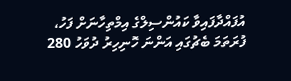އުފައްދާފައިވާ ކައުންސިލްގެ އިމްތިހާނަށް ފަހު، ފުރަތަމަ ބެޗުގައި އަންނަ ހޮނިހިރު ދުވަހު 280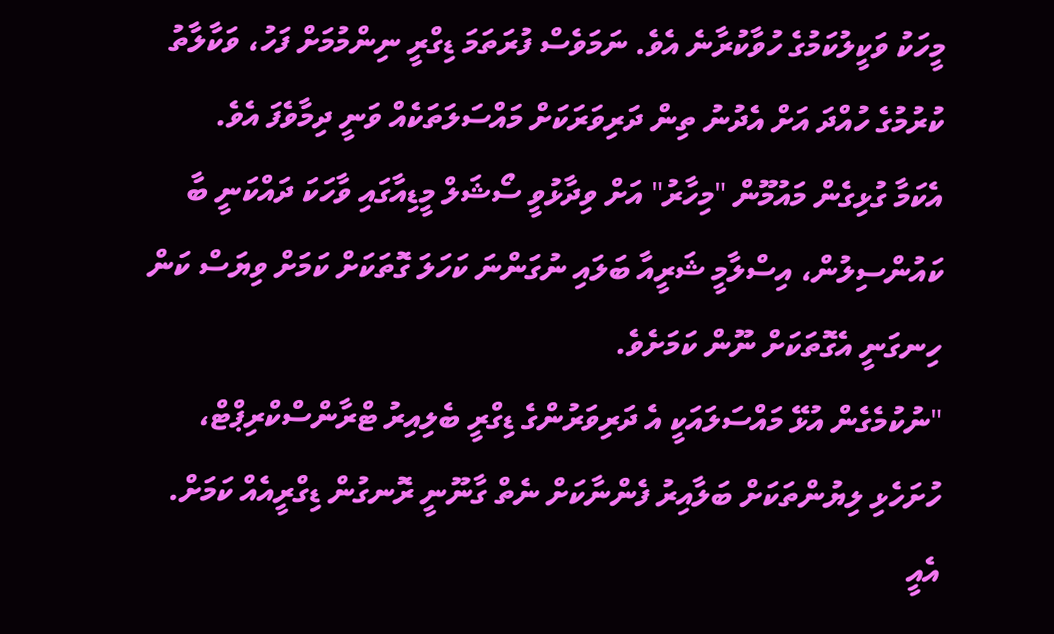މީހަކު ވަކީލުކަމުގެ ހުވާކުރާނެ އެވެ. ނަމަވެސް ފުރަތަމަ ޑިގްރީ ނިންމުމަށް ފަހު، ވަކާލާތު ކުރުމުގެ ހުއްދަ އަށް އެދުނު ތިން ދަރިވަރަކަށް މައްސަލަތަކެއް ވަނީ ދިމާވެފަ އެވެ.
އެކަމާ ގުޅިގެން މައުމޫން "މިހާރު" އަށް ވިދާޅުވީ ސޯޝަލް މީޑިއާގައި ވާހަކަ ދައްކަނީ ބާ ކައުންސިލުން، އިސްލާމީ ޝަރީއާ ބަލައި ނުގަންނަ ކަހަލަ ގޮތަކަށް ކަމަށް ވިޔަސް ކަން ހިނގަނީ އެގޮތަކަށް ނޫން ކަމަށެވެ.
"ނުކުމެގެން އުޅޭ މައްސަލައަކީ އެ ދަރިވަރުންގެ ޑިގްރީ ބެލިއިރު ޓްރާންސްކްރިޕްޓް، ހުށަހެޅި ލިޔުންތަކަށް ބަލާއިރު ފެންނާކަށް ނެތް ގާނޫނީ ރޮނގުން ޑިގްރީއެއް ކަމަށް. އެއީ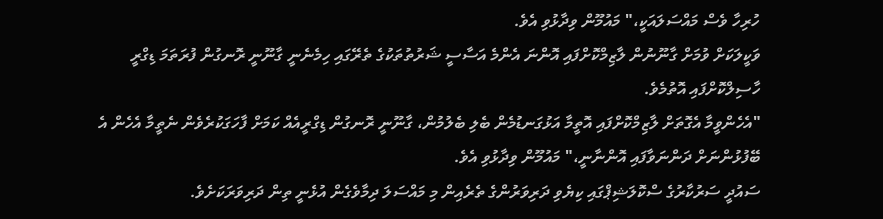ހުރިހާ ވެސް މައްސަލައަކީ،" މައުމޫން ވިދާޅުވި އެވެ.
ވަކީލަކަށް ވުމަށް ގާނޫނުން ލާޒިމްކޮށްފައި އޮންނަ އެންމެ އަސާސީ ޝަރުތުތަކުގެ ތެރޭގައި ހިމެނެނީ ގާނޫނީ ރޮނގުން ފުރަތަމަ ޑިގްރީ ހާސިލްކޮށްފައި އޮތުމެވެ.
"އެހެންވީމާ އެގޮތަށް ލާޒިމްކޮށްފައި އޮތީމާ އަޅުގަނޑުމެން ބެލި ބެލުމުން، ގާނޫނީ ރޮނގުން ޑިގްރީއެއް ކަމަށް ފާހަގަކުރެވެން ނެތީމާ އެހެން އެ ބޭފުޅުންނަށް ދަންނަވާފައި އޮންނާނީ،" މައުމޫން ވިދާޅުވި އެވެ.
ސައުދީ ސަރުކާރުގެ ސްކޮލަޝިޕްގައި ކިޔެވި ދަރިވަރުންގެ ތެރެއިން މި މައްސަލަ ދިމާވެގެން އުޅެނީ ތިން ދަރިވަރަކަށެވެ.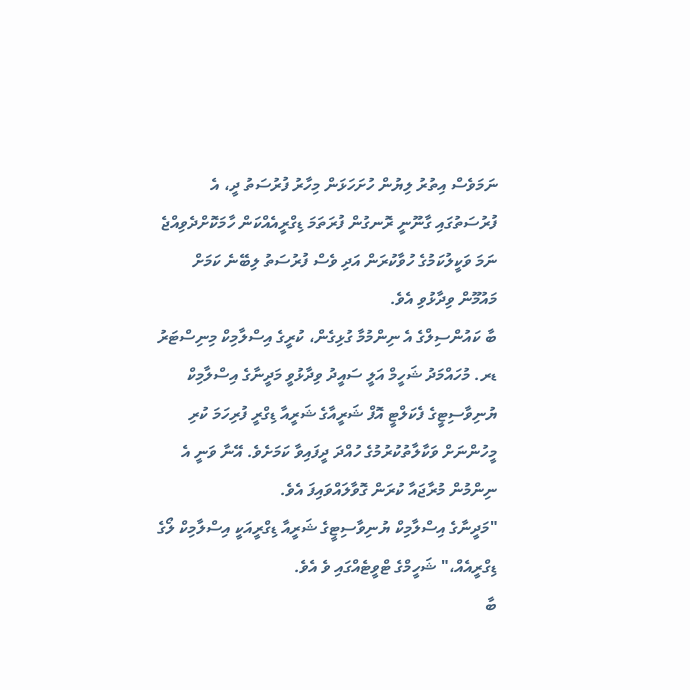ނަމަވެސް އިތުރު ލިޔުން ހުށަހަޅަން މިހާރު ފުރުސަތު ދީ، އެ ފުރުސަތުގައި ގާނޫނީ ރޮނގުން ފުރަތަމަ ޑިގްރީއެއްކަން ހާމަކޮށްދެވިއްޖެ ނަމަ ވަކީލުކަމުގެ ހުވާކުރަން އަދި ވެސް ފުރުސަތު ލިބޭނެ ކަމަށް މައުމޫން ވިދާޅުވި އެވެ.
ބާ ކައުންސިލްގެ އެ ނިންމުމާ ގުޅިގެން، ކުރީގެ އިސްލާމިކް މިނިސްޓަރު ޑރ. މުހައްމަދު ޝަހީމް އަލީ ސައީދު ވިދާޅުވީ މަދީނާގެ އިސްލާމިކް ޔުނިވާސިޓީގެ ފެކަލްޓީ އޮފް ޝަރީއާގެ ޝަރީއާ ޑިގްރީ ފުރިހަމަ ކުރި މީހުންނަށް ވަކާލާތުކުރުމުގެ ހުއްދަ ދީފައިވާ ކަމަށެވެ. އޭނާ ވަނީ އެ ނިންމުން މުރާޖައާ ކުރަން ގޮވާލައްވައިފަ އެވެ.
"މަދީނާގެ އިސްލާމިކް ޔުނިވާސިޓީގެ ޝަރީއާ ޑިގްރީއަކީ އިސްލާމިކް ލޯގެ ޑިގްރީއެއް،" ޝަހީމްގެ ޓްވީޓެއްގައި ވެ އެވެ.
ބާ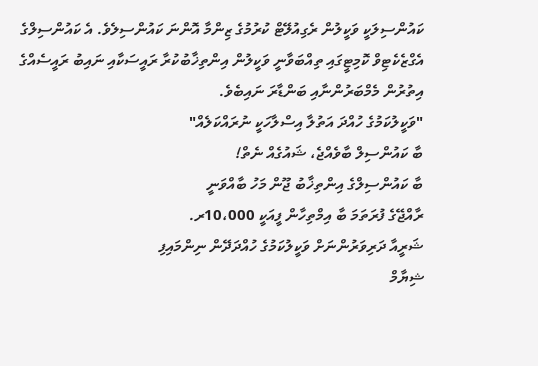ކައުންސިލަކީ ވަކީލުން ރެގިއުލޭޓް ކުރުމުގެ ޒިންމާ އޮންނަ ކައުންސިލެވެ. އެ ކައުންސިލްގެ އެގްޒެކެޓިވް ކޮމިޓީގައި ތިއްބަވާނީ ވަކީލުން އިންތިޚާބުކުރާ ރައީސަކާއި ނައިބު ރައީސެއްގެ އިތުރުން މެމްބަރުންނާއި ބަންޑާރަ ނައިބެވެ.
"ވަކީލުކަމުގެ ހުއްދަ އަތުލާ އިސްލާހަކީ ނުރައްކަލެއް"
ބާ ކައުންސިލް ބާވެއްޖެ، ޝައުގެއް ނެތް!
ބާ ކައުންސިލްގެ އިންތިޚާބު ޖޫން މަހު ބާއްވަނީ
ރާއްޖޭގެ ފުރަތަމަ ބާ އިމްތިހާން ފީއަކީ 10،000ރ.
ޝަރީއާ ދަރިވަރުންނަށް ވަކީލުކަމުގެ ހުއްދަދޭން ނިންމައިފި
ޝިޔާމް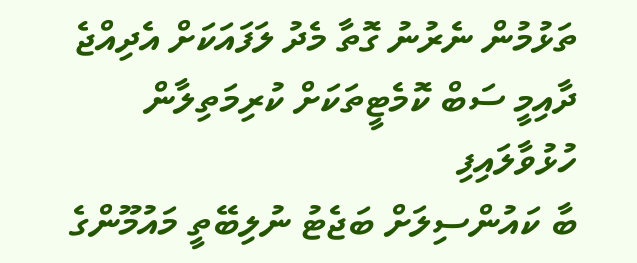ތަޅުމުން ނެރުނު ގޮތާ މެދު ލަފައަކަށް އެދިއްޖެ
ދާއިމީ ސަބް ކޮމެޓީތަކަށް ކުރިމަތިލާން ހުޅުވާލައިފި
ބާ ކައުންސިލަށް ބަޖެޓު ނުލިބޭތީ މައުމޫންގެ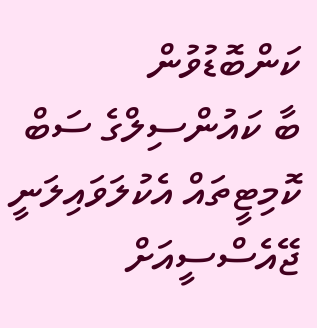ކަންބޮޑުވުން
ބާ ކައުންސިލްގެ ސަބް ކޮމިޓީތައް އެކުލަވައިލަނީ
ޖޭއެސްސީއަށް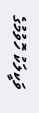ވަކީލަކު ހޮވުމުގެ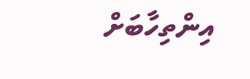އިންތިހާބަށް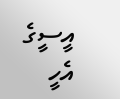އީސީގެ އެހީ